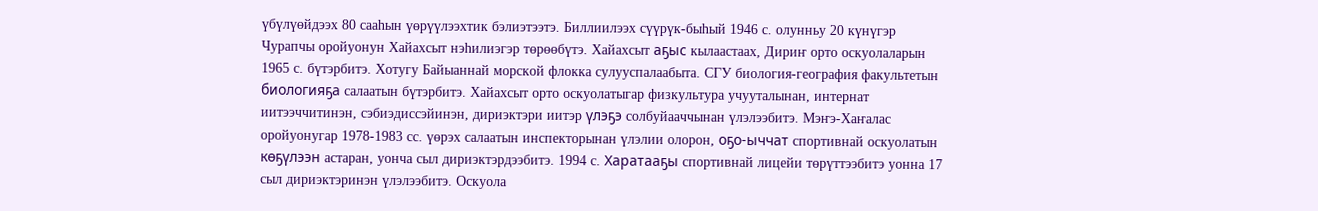үбүлүөйдээх 80 сааһын үөрүүлээхтик бэлиэтээтэ. Биллиилээх сүүрүк-быһый 1946 с. олунньу 20 күнүгэр Чурапчы оройуонун Хайахсыт нэһилиэгэр төрөөбүтэ. Хайахсыт аҕыс кылаастаах, Дириҥ орто оскуолаларын 1965 с. бүтэрбитэ. Хотугу Байыаннай морской флокка сулууспалаабыта. СГУ биология-география факультетын биологияҕа салаатын бүтэрбитэ. Хайахсыт орто оскуолатыгар физкультура учууталынан, интернат иитээччитинэн, сэбиэдиссэйинэн, дириэктэри иитэр үлэҕэ солбуйааччынан үлэлээбитэ. Мэҥэ-Хаҥалас оройуонугар 1978-1983 сс. үөрэх салаатын инспекторынан үлэлии олорон, оҕо-ыччат спортивнай оскуолатын көҕүлээн астаран, уонча сыл дириэктэрдээбитэ. 1994 с. Харатааҕы спортивнай лицейи төрүттээбитэ уонна 17 сыл дириэктэринэн үлэлээбитэ. Оскуола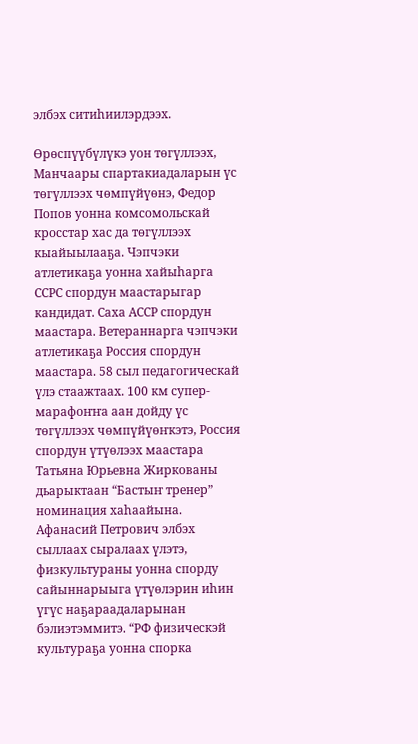элбэх ситиһиилэрдээх.

Өрөспүүбүлүкэ уон төгүллээх, Манчаары спартакиадаларын үс төгүллээх чөмпүйүөнэ, Федор Попов уонна комсомольскай кросстар хас да төгүллээх кыайыылааҕа. Чэпчэки атлетикаҕа уонна хайыһарга ССРС спордун маастарыгар кандидат. Саха АССР спордун маастара. Ветераннарга чэпчэки атлетикаҕа Россия спордун маастара. 58 сыл педагогическай үлэ стаажтаах. 100 км супер-марафоҥҥа аан дойду үс төгүллээх чөмпүйүөҥкэтэ, Россия спордун үтүөлээх маастара Татьяна Юрьевна Жиркованы дьарыктаан “Бастыҥ тренер” номинация хаһаайына.
Афанасий Петрович элбэх сыллаах сыралаах үлэтэ, физкультураны уонна спорду сайыннарыыга үтүөлэрин иһин үгүс наҕараадаларынан бэлиэтэммитэ. “РФ физическэй культураҕа уонна спорка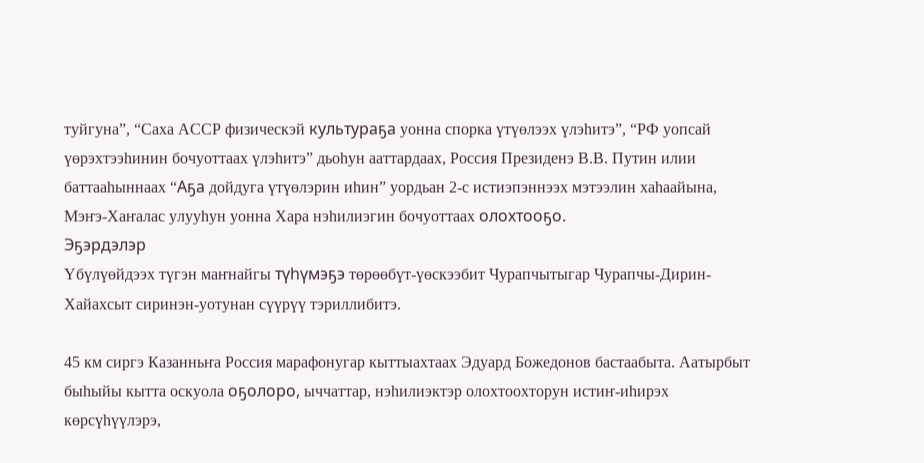туйгуна”, “Саха АССР физическэй культураҕа уонна спорка үтүөлээх үлэһитэ”, “РФ уопсай үөрэхтээһинин бочуоттаах үлэһитэ” дьоһун ааттардаах, Россия Президенэ В.В. Путин илии баттааһыннаах “Аҕа дойдуга үтүөлэрин иһин” уордьан 2-с истиэпэннээх мэтээлин хаһаайына, Мэҥэ-Хаҥалас улууһун уонна Хара нэһилиэгин бочуоттаах олохтооҕо.
Эҕэрдэлэр
Үбүлүөйдээх түгэн маҥнайгы түһүмэҕэ төрөөбүт-үөскээбит Чурапчытыгар Чурапчы-Дирин-Хайахсыт сиринэн-уотунан сүүрүү тэриллибитэ.

45 км сиргэ Казанньҥа Россия марафонугар кыттыахтаах Эдуард Божедонов бастаабыта. Аатырбыт быһыйы кытта оскуола оҕолоро, ыччаттар, нэһилиэктэр олохтоохторун истиҥ-иһирэх көрсүһүүлэрэ,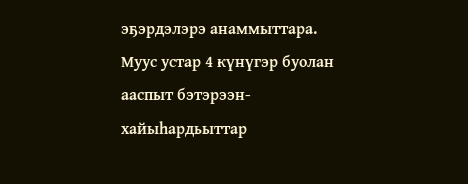эҕэрдэлэрэ анаммыттара. Муус устар 4 күнүгэр буолан ааспыт бэтэрээн-хайыһардьыттар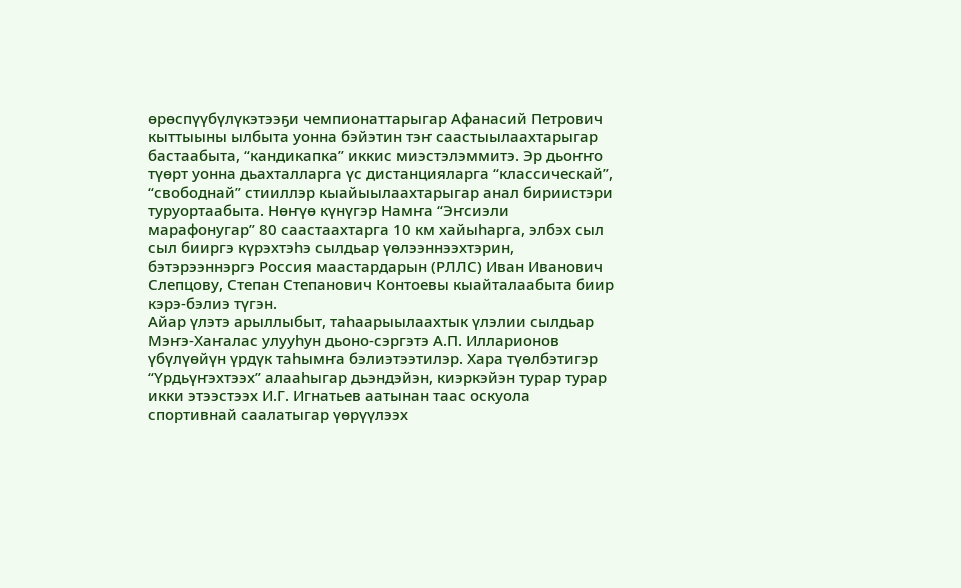өрөспүүбүлүкэтээҕи чемпионаттарыгар Афанасий Петрович кыттыыны ылбыта уонна бэйэтин тэҥ саастыылаахтарыгар бастаабыта, “кандикапка” иккис миэстэлэммитэ. Эр дьоҥҥо түөрт уонна дьахталларга үс дистанцияларга “классическай”, “свободнай” стииллэр кыайыылаахтарыгар анал бириистэри туруортаабыта. Нөҥүө күнүгэр Намҥа “Эҥсиэли марафонугар” 80 саастаахтарга 10 км хайыһарга, элбэх сыл сыл бииргэ күрэхтэһэ сылдьар үөлээннээхтэрин, бэтэрээннэргэ Россия маастардарын (РЛЛС) Иван Иванович Слепцову, Степан Степанович Контоевы кыайталаабыта биир кэрэ-бэлиэ түгэн.
Айар үлэтэ арыллыбыт, таһаарыылаахтык үлэлии сылдьар Мэҥэ-Хаҥалас улууһун дьоно-сэргэтэ А.П. Илларионов үбүлүөйүн үрдүк таһымҥа бэлиэтээтилэр. Хара түөлбэтигэр “Үрдьүҥэхтээх” алааһыгар дьэндэйэн, киэркэйэн турар турар икки этээстээх И.Г. Игнатьев аатынан таас оскуола спортивнай саалатыгар үөрүүлээх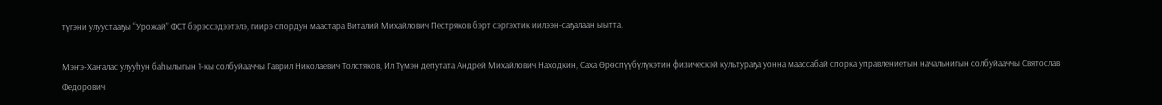түгэни улуустааҕы “Урожай” ФСТ бэрэссэдээтэлэ, гиирэ спордун маастара Виталий Михайлович Пестряков бэрт сэргэхтик иилээн-саҕалаан ыытта.

Мэҥэ-Хаҥалас улууһун баһылыгын 1-кы солбуйааччы Гаврил Николаевич Толстяков, Ил Түмэн депутата Андрей Михайлович Находкин, Саха Өрөспүүбүлүкэтин физическэй культураҕа уонна маассабай спорка управлениетын начальнигын солбуйааччы Святослав Федорович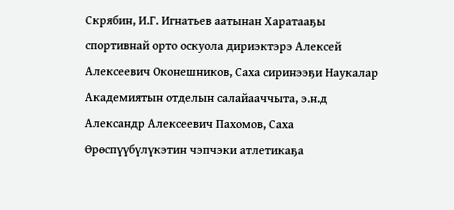Скрябин, И.Г. Игнатьев аатынан Харатааҕы спортивнай орто оскуола дириэктэрэ Алексей Алексеевич Оконешников, Саха сиринээҕи Наукалар Академиятын отделын салайааччыта, э.н.д Александр Алексеевич Пахомов, Саха Өрөспүүбүлүкэтин чэпчэки атлетикаҕа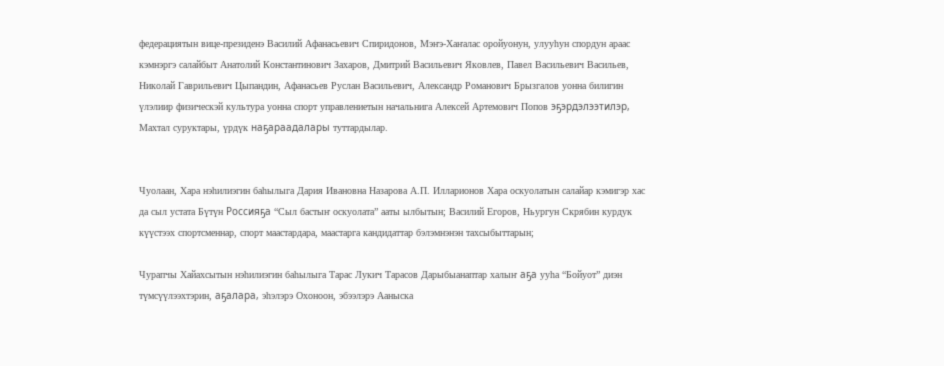федерациятын вице-президенэ Василий Афанасьевич Спиридонов, Мэҥэ-Хаҥалас оройуонун, улууһун спордун араас кэмнэргэ салайбыт Анатолий Константинович Захаров, Дмитрий Васильевич Яковлев, Павел Васильевич Васильев, Николай Гаврильевич Цыпандин, Афанасьев Руслан Васильевич, Александр Романович Брызгалов уонна билигин үлэлиир физическэй культура уонна спорт управлениетын начальнига Алексей Артемович Попов эҕэрдэлээтилэр, Махтал суруктары, үрдүк наҕараадалары туттардылар.


Чуолаан, Хара нэһилиэгин баһылыга Дария Ивановна Назарова А.П. Илларионов Хара оскуолатын салайар кэмигэр хас да сыл устата Бүтүн Россияҕа “Сыл бастыҥ оскуолата” ааты ылбытын; Василий Егоров, Ньургун Скрябин курдук күүстээх спортсменнар, спорт маастардара, маастарга кандидаттар бэлэмнэнэн тахсыбыттарын;

Чурапчы Хайахсытын нэһилиэгин баһылыга Тарас Лукич Тарасов Дарыбыанаптар халыҥ аҕа ууһа “Бойуот” диэн түмсүүлээхтэрин, аҕалара, эһэлэрэ Охоноон, эбээлэрэ Ааныска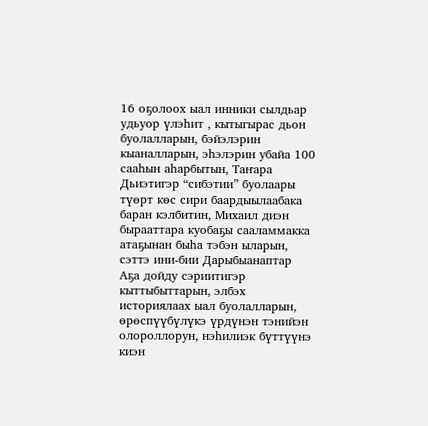16 оҕолоох ыал инники сылдьар удьуор үлэһит , кытыгырас дьон буолалларын, бэйэлэрин кыаналларын, эһэлэрин убайа 100 сааһын аһарбытын, Таҥара Дьиэтигэр “сибэтии” буолаары түөрт көс сири баардыылаабака баран кэлбитин, Михаил диэн бырааттара куобаҕы сааламмакка атаҕынан быһа тэбэн ыларын, сэттэ ини-бии Дарыбыанаптар Аҕа дойду сэриитигэр кыттыбыттарын, элбэх историялаах ыал буолалларын, өрөспүүбүлүкэ үрдүнэн тэнийэн олороллорун, нэһилиэк бүттүүнэ киэн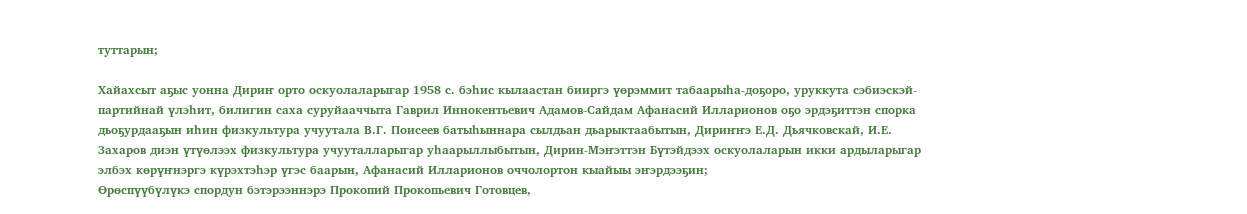туттарын;

Хайахсыт аҕыс уонна Дириҥ орто оскуолаларыгар 1958 с. бэһис кылаастан бииргэ үөрэммит табаарыһа-доҕоро, уруккута сэбиэскэй-партийнай үлэһит, билигин саха суруйааччыта Гаврил Иннокентьевич Адамов-Сайдам Афанасий Илларионов оҕо эрдэҕиттэн спорка дьоҕурдааҕын иһин физкультура учуутала В.Г. Поисеев батыһыннара сылдьан дьарыктаабытын, Дириҥҥэ Е.Д. Дьячковскай, И.Е. Захаров диэн үтүөлээх физкультура учууталларыгар уһаарыллыбытын, Дирин-Мэҥэттэн Бүтэйдээх оскуолаларын икки ардыларыгар элбэх көрүҥнэргэ күрэхтэһэр үгэс баарын, Афанасий Илларионов оччолортон кыайыы эҥэрдээҕин;
Өрөспүүбүлүкэ спордун бэтэрээннэрэ Прокопий Прокопьевич Готовцев,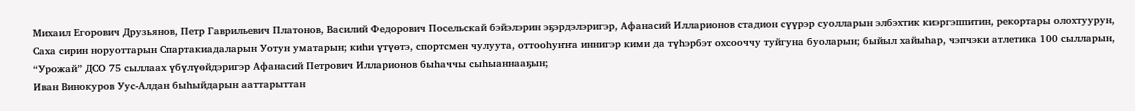Михаил Егорович Друзьянов, Петр Гаврильевич Платонов, Василий Федорович Посельскай бэйэлэрин эҕэрдэлэригэр, Афанасий Илларионов стадион сүүрэр суолларын элбэхтик киэргэппитин, рекортары олохтуурун, Саха сирин норуоттарын Спартакиадаларын Уотун уматарын; киһи үтүөтэ, спортсмен чулуута, оттооһуҥҥа иннигэр кими да түһэрбэт охсооччу туйгуна буоларын; быйыл хайыһар, чэпчэки атлетика 100 сылларын, “Урожай” ДСО 75 сыллаах үбүлүөйдэригэр Афанасий Петрович Илларионов быһаччы сыһыаннааҕын;
Иван Винокуров Уус-Алдан быһыйдарын ааттарыттан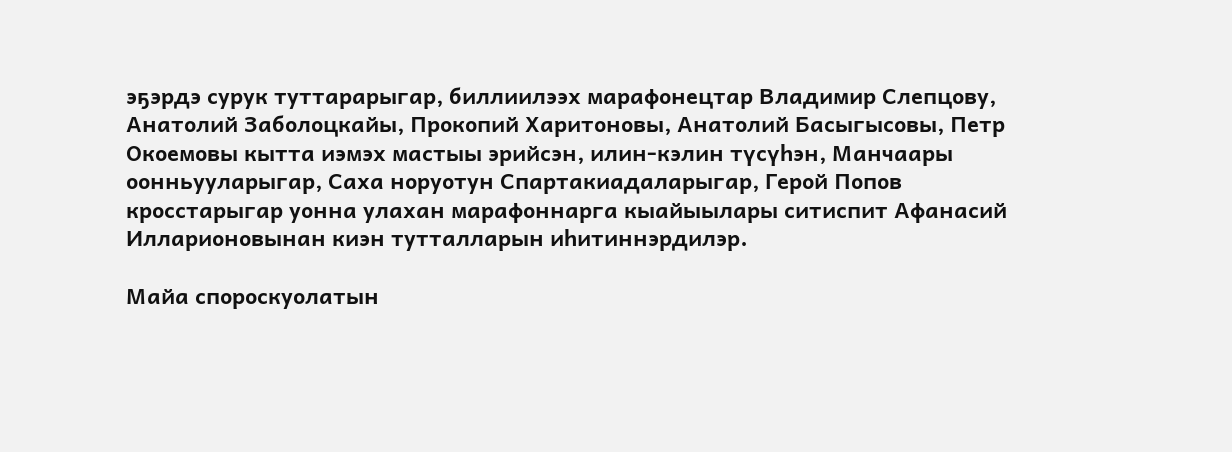эҕэрдэ сурук туттарарыгар, биллиилээх марафонецтар Владимир Слепцову, Анатолий Заболоцкайы, Прокопий Харитоновы, Анатолий Басыгысовы, Петр Окоемовы кытта иэмэх мастыы эрийсэн, илин-кэлин түсүһэн, Манчаары оонньууларыгар, Саха норуотун Спартакиадаларыгар, Герой Попов кросстарыгар уонна улахан марафоннарга кыайыылары ситиспит Афанасий Илларионовынан киэн тутталларын иһитиннэрдилэр.

Майа спороскуолатын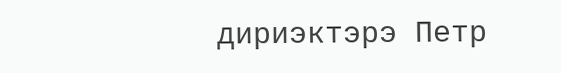дириэктэрэ Петр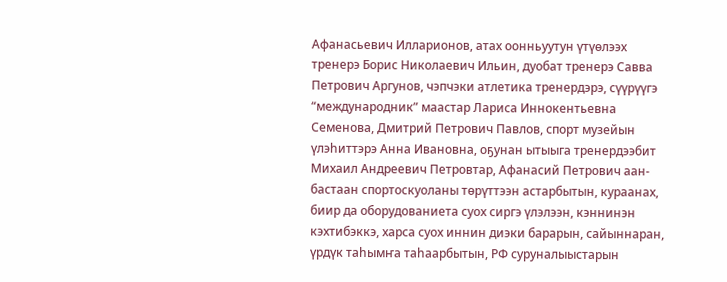Афанасьевич Илларионов, атах оонньуутун үтүөлээх тренерэ Борис Николаевич Ильин, дуобат тренерэ Савва Петрович Аргунов, чэпчэки атлетика тренердэрэ, сүүрүүгэ “международник” маастар Лариса Иннокентьевна Семенова, Дмитрий Петрович Павлов, спорт музейын үлэһиттэрэ Анна Ивановна, оҕунан ытыыга тренердээбит Михаил Андреевич Петровтар, Афанасий Петрович аан-бастаан спортоскуоланы төрүттээн астарбытын, кураанах, биир да оборудованиета суох сиргэ үлэлээн, кэннинэн кэхтибэккэ, харса суох иннин диэки барарын, сайыннаран, үрдүк таһымҥа таһаарбытын, РФ суруналыыстарын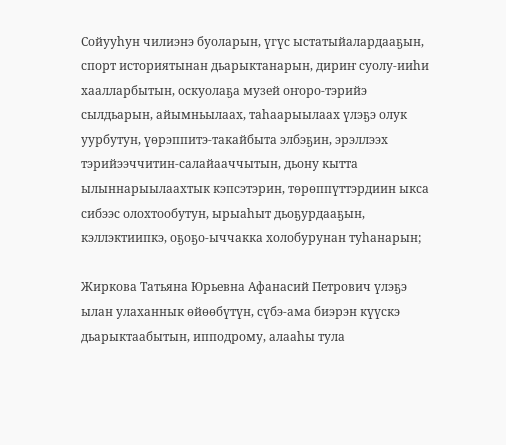Сойууһун чилиэнэ буоларын, үгүс ыстатыйалардааҕын, спорт историятынан дьарыктанарын, дириҥ суолу-ииһи хаалларбытын, оскуолаҕа музей оҥоро-тэрийэ сылдьарын, айымньылаах, таһаарыылаах үлэҕэ олук уурбутун, үөрэппитэ-такайбыта элбэҕин, эрэллээх тэрийээччитин-салайааччытын, дьону кытта ылыннарыылаахтык кэпсэтэрин, төрөппүттэрдиин ыкса сибээс олохтообутун, ырыаһыт дьоҕурдааҕын, кэллэктиипкэ, оҕоҕо-ыччакка холобурунан туһанарын;

Жиркова Татьяна Юрьевна Афанасий Петрович үлэҕэ ылан улаханнык өйөөбүтүн, сүбэ-ама биэрэн күүскэ дьарыктаабытын, ипподрому, алааһы тула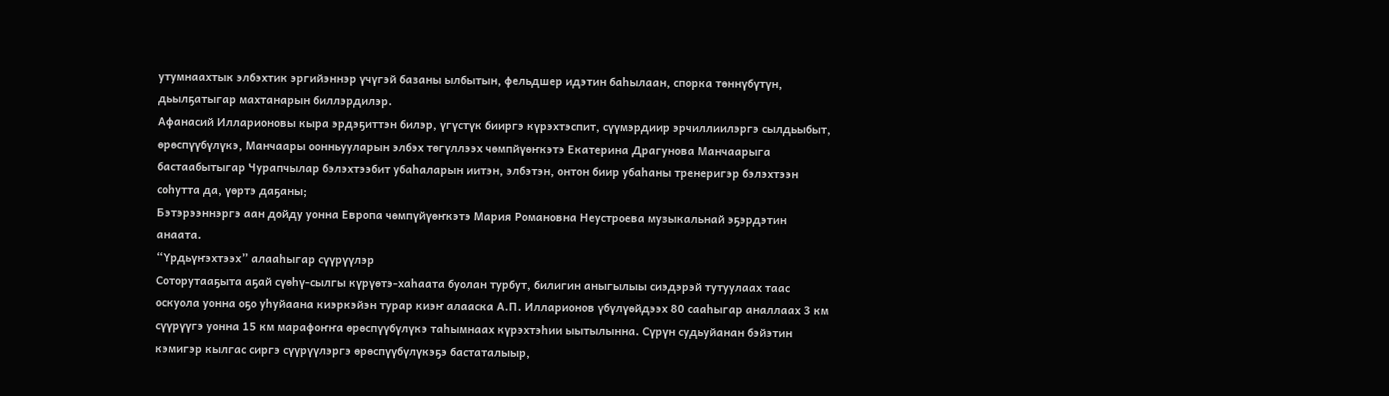утумнаахтык элбэхтик эргийэннэр үчүгэй базаны ылбытын, фельдшер идэтин баһылаан, спорка төннүбүтүн, дьылҕатыгар махтанарын биллэрдилэр.
Афанасий Илларионовы кыра эрдэҕиттэн билэр, үгүстүк бииргэ күрэхтэспит, сүүмэрдиир эрчиллиилэргэ сылдьыбыт, өрөспүүбүлүкэ, Манчаары оонньууларын элбэх төгүллээх чөмпйүөҥкэтэ Екатерина Драгунова Манчаарыга бастаабытыгар Чурапчылар бэлэхтээбит убаһаларын иитэн, элбэтэн, онтон биир убаһаны тренеригэр бэлэхтээн соһутта да, үөртэ даҕаны;
Бэтэрээннэргэ аан дойду уонна Европа чөмпүйүөҥкэтэ Мария Романовна Неустроева музыкальнай эҕэрдэтин анаата.
“Үрдьүҥэхтээх” алааһыгар сүүрүүлэр
Соторутааҕыта аҕай сүөһү-сылгы күрүөтэ-хаһаата буолан турбут, билигин аныгылыы сиэдэрэй тутуулаах таас оскуола уонна оҕо уһуйаана киэркэйэн турар киэҥ алааска А.П. Илларионов үбүлүөйдээх 80 сааһыгар аналлаах 3 км сүүрүүгэ уонна 15 км марафоҥҥа өрөспүүбүлүкэ таһымнаах күрэхтэһии ыытылынна. Сүрүн судьуйанан бэйэтин кэмигэр кылгас сиргэ сүүрүүлэргэ өрөспүүбүлүкэҕэ бастаталыыр,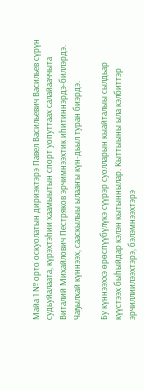Майа 1 № орто оскуолатын дириэктэрэ Павел Васильевич Васильев сүрүн судьуйалаата, күрэхтэһии хаамыытын спорт уопуттаах салайааччыта Виталий Михайлович Пестряков эрчимнээхтик иһитиннэрдэ-биллэрдэ. Чаҕылхай күннээх, сааскылыы ылааҥы күн-дьыл туран биэрдэ.

Бу күннээххэ өрөспүүбүлүкэ сүүрэр суолларын кыайталыы сылдьар күүстээх быһыйдар кэлэн кытыннылар. Кыттыыны ыла кэлбиттэр эрчиллиилээхтэрэ, бэлэмнээхтэрэ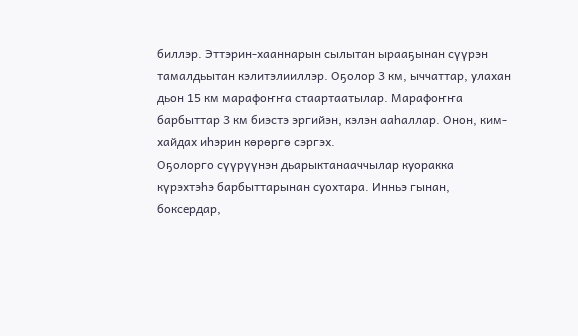биллэр. Эттэрин-хааннарын сылытан ырааҕынан сүүрэн тамалдьытан кэлитэлииллэр. Оҕолор 3 км, ыччаттар, улахан дьон 15 км марафоҥҥа стаартаатылар. Марафоҥҥа барбыттар 3 км биэстэ эргийэн, кэлэн ааһаллар. Онон, ким-хайдах иһэрин көрөргө сэргэх.
Оҕолорго сүүрүүнэн дьарыктанааччылар куоракка күрэхтэһэ барбыттарынан суохтара. Инньэ гынан, боксердар,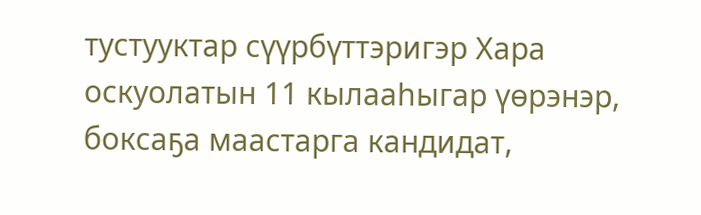тустууктар сүүрбүттэригэр Хара оскуолатын 11 кылааһыгар үөрэнэр, боксаҕа маастарга кандидат,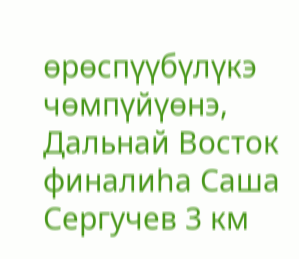өрөспүүбүлүкэ чөмпүйүөнэ, Дальнай Восток финалиһа Саша Сергучев 3 км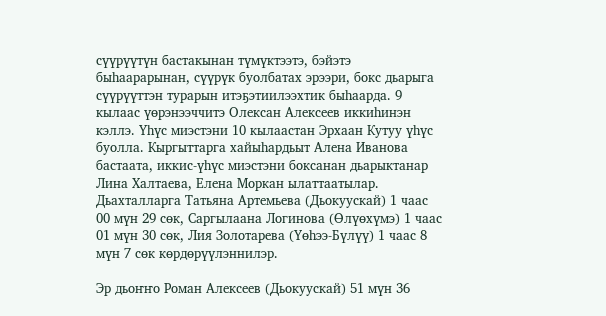сүүрүүтүн бастакынан түмүктээтэ, бэйэтэ быһаарарынан, сүүрүк буолбатах эрээри, бокс дьарыга сүүрүүттэн турарын итэҕэтиилээхтик быһаарда. 9 кылаас үөрэнээччитэ Олексан Алексеев иккиһинэн кэллэ. Үһүс миэстэни 10 кылаастан Эрхаан Кутуу үһүс буолла. Кыргыттарга хайыһардьыт Алена Иванова бастаата, иккис-үһүс миэстэни боксанан дьарыктанар Лина Халтаева, Елена Моркан ылаттаатылар. Дьахталларга Татьяна Артемьева (Дьокуускай) 1 чаас 00 мүн 29 сөк, Саргылаана Логинова (Өлүөхүмэ) 1 чаас 01 мүн 30 сөк, Лия Золотарева (Үөһээ-Бүлүү) 1 чаас 8 мүн 7 сөк көрдөрүүлэннилэр.

Эр дьоҥҥо Роман Алексеев (Дьокуускай) 51 мүн 36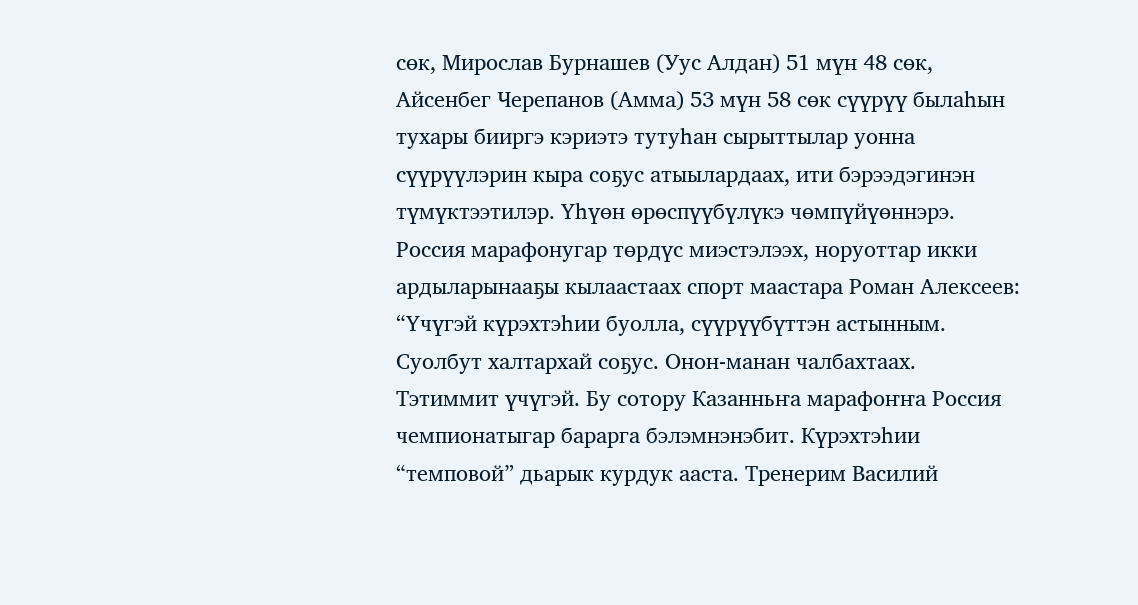сөк, Мирослав Бурнашев (Уус Алдан) 51 мүн 48 сөк, Айсенбег Черепанов (Амма) 53 мүн 58 сөк сүүрүү былаһын тухары бииргэ кэриэтэ тутуһан сырыттылар уонна сүүрүүлэрин кыра соҕус атыылардаах, ити бэрээдэгинэн түмүктээтилэр. Үһүөн өрөспүүбүлүкэ чөмпүйүөннэрэ.
Россия марафонугар төрдүс миэстэлээх, норуоттар икки ардыларынааҕы кылаастаах спорт маастара Роман Алексеев: “Үчүгэй күрэхтэһии буолла, сүүрүүбүттэн астынным. Суолбут халтархай соҕус. Онон-манан чалбахтаах. Тэтиммит үчүгэй. Бу сотору Казанньҥа марафоҥҥа Россия чемпионатыгар барарга бэлэмнэнэбит. Күрэхтэһии “темповой” дьарык курдук ааста. Тренерим Василий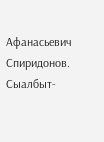Афанасьевич Спиридонов. Сыалбыт-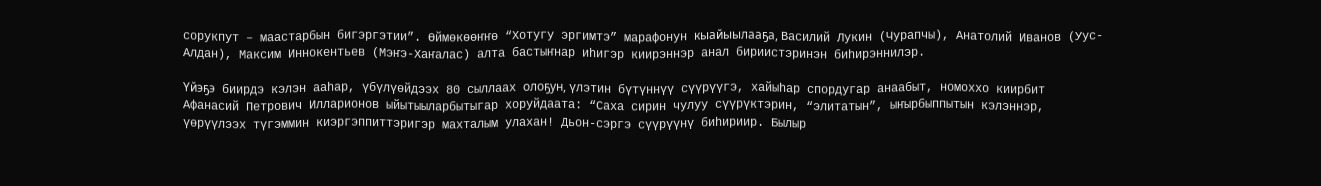сорукпут – маастарбын бигэргэтии”. Өймөкөөҥҥө “Хотугу эргимтэ” марафонун кыайыылааҕа, Василий Лукин (Чурапчы), Анатолий Иванов (Уус-Алдан), Максим Иннокентьев (Мэҥэ-Хаҥалас) алта бастыҥнар иһигэр киирэннэр анал бириистэринэн биһирэннилэр.

Үйэҕэ биирдэ кэлэн ааһар, үбүлүөйдээх 80 сыллаах олоҕун, үлэтин бүтүннүү сүүрүүгэ, хайыһар спордугар анаабыт, номоххо киирбит Афанасий Петрович Илларионов ыйытыыларбытыгар хоруйдаата: “Саха сирин чулуу сүүрүктэрин, “элитатын”, ыҥырбыппытын кэлэннэр, үөрүүлээх түгэммин киэргэппиттэригэр махталым улахан! Дьон-сэргэ сүүрүүнү биһириир. Былыр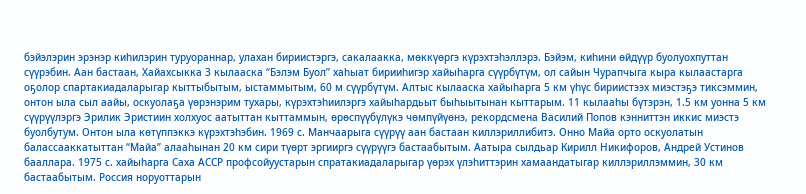бэйэлэрин эрэнэр киһилэрин туруораннар, улахан бириистэргэ, сакалаакка, мөккүөргэ күрэхтэһэллэрэ. Бэйэм, киһини өйдүүр буолуохпуттан сүүрэбин. Аан бастаан, Хайахсыкка 3 кылааска “Бэлэм Буол” хаһыат бирииһигэр хайыһарга сүүрбүтүм, ол сайын Чурапчыга кыра кылаастарга оҕолор спартакиадаларыгар кыттыбытым, ыстаммытым, 60 м сүүрбүтүм. Алтыс кылааска хайыһарга 5 км үһүс бириистээх миэстэҕэ тиксэммин, онтон ыла сыл аайы, оскуолаҕа үөрэнэрим тухары, күрэхтэһиилэргэ хайыһардьыт быһыытынан кыттарым. 11 кылааһы бүтэрэн, 1.5 км уонна 5 км сүүрүүлэргэ Эрилик Эристиин холхуос аатыттан кыттаммын, өрөспүүбүлүкэ чөмпүйүөнэ, рекордсмена Василий Попов кэнниттэн иккис миэстэ буолбутум. Онтон ыла көтүппэккэ күрэхтэһэбин. 1969 с. Манчаарыга сүүрүү аан бастаан киллэриллибитэ. Онно Майа орто оскуолатын балассааккатыттан “Майа” алааһынан 20 км сири түөрт эргииргэ сүүрүүгэ бастаабытым. Аатыра сылдьар Кирилл Никифоров, Андрей Устинов бааллара. 1975 с. хайыһарга Саха АССР профсойуустарын спратакиадаларыгар үөрэх үлэһиттэрин хамаандатыгар киллэриллэммин, 30 км бастаабытым. Россия норуоттарын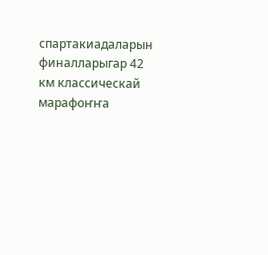спартакиадаларын финалларыгар 42 км классическай марафоҥҥа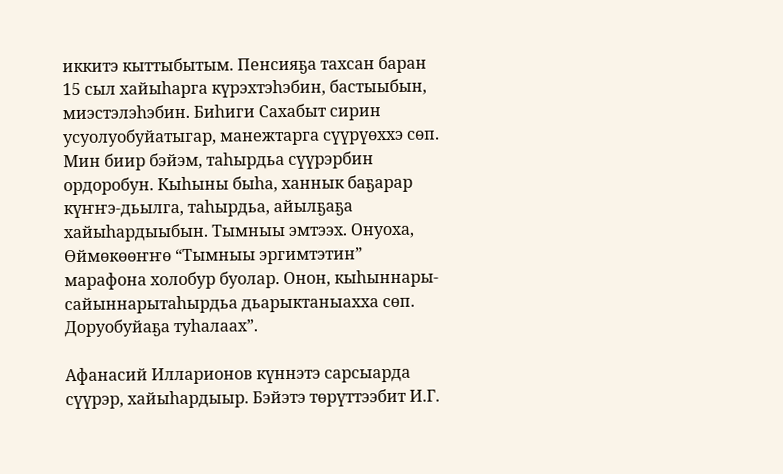иккитэ кыттыбытым. Пенсияҕа тахсан баран 15 сыл хайыһарга күрэхтэһэбин, бастыыбын, миэстэлэһэбин. Биһиги Сахабыт сирин усуолуобуйатыгар, манежтарга сүүрүөххэ сөп. Мин биир бэйэм, таһырдьа сүүрэрбин ордоробун. Кыһыны быһа, ханнык баҕарар күҥҥэ-дьылга, таһырдьа, айылҕаҕа хайыһардыыбын. Тымныы эмтээх. Онуоха, Өймөкөөҥҥө “Тымныы эргимтэтин” марафона холобур буолар. Онон, кыһыннары-сайыннарытаһырдьа дьарыктаныахха сөп. Доруобуйаҕа туһалаах”.

Афанасий Илларионов күннэтэ сарсыарда сүүрэр, хайыһардыыр. Бэйэтэ төрүттээбит И.Г.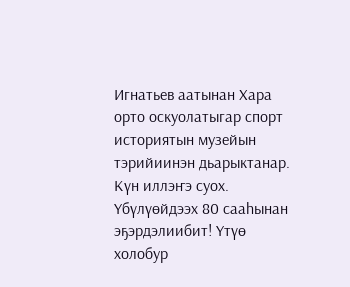Игнатьев аатынан Хара орто оскуолатыгар спорт историятын музейын тэрийиинэн дьарыктанар. Күн иллэҥэ суох. Үбүлүөйдээх 80 сааһынан эҕэрдэлиибит! Үтүө холобур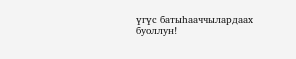үгүс батыһааччылардаах буоллун!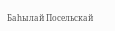Баһылай Посельскай